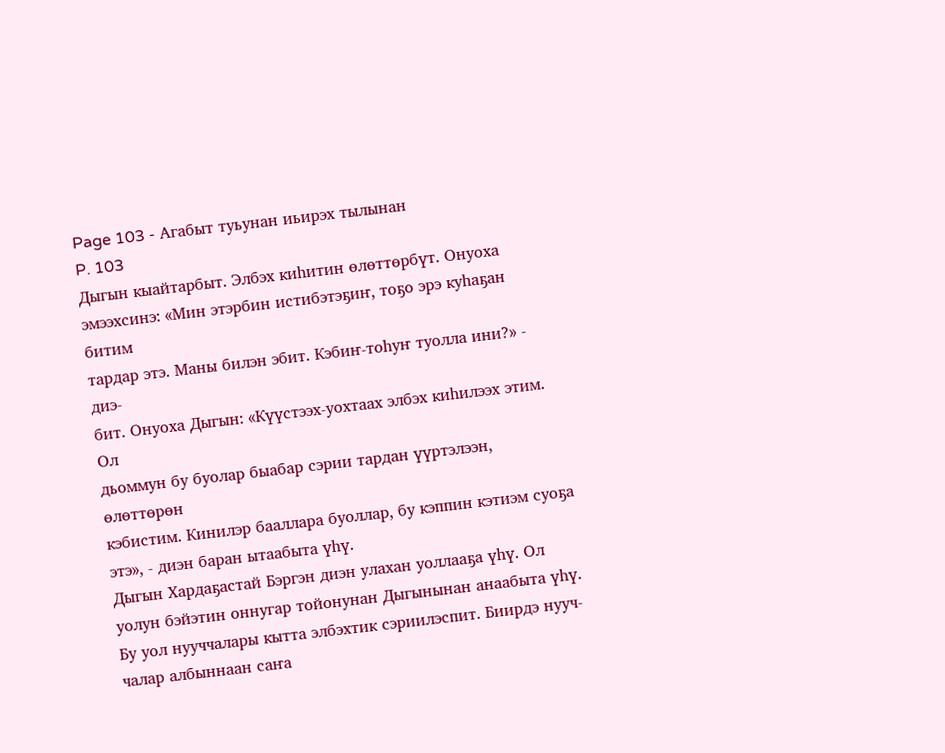Page 103 - Агабыт туьунан иьирэх тылынан
P. 103
Дыгын кыайтарбыт. Элбэх киһитин өлөттөрбүт. Онуоха
эмээхсинэ: «Мин этэрбин истибэтэҕиҥ, тоҕо эрэ куһаҕан битим
тардар этэ. Маны билэн эбит. Кэбиҥ-тоһуҥ туолла ини?» - диэ-
бит. Онуоха Дыгын: «Күүстээх-уохтаах элбэх киһилээх этим. Ол
дьоммун бу буолар быабар сэрии тардан үүртэлээн, өлөттөрөн
кэбистим. Кинилэр бааллара буоллар, бу кэппин кэтиэм суоҕа
этэ», - диэн баран ытаабыта үһү.
Дыгын Хардаҕастай Бэргэн диэн улахан уоллааҕа үһү. Ол
уолун бэйэтин оннугар тойонунан Дыгынынан анаабыта үһү.
Бу уол нууччалары кытта элбэхтик сэриилэспит. Биирдэ нууч-
чалар албыннаан саҥа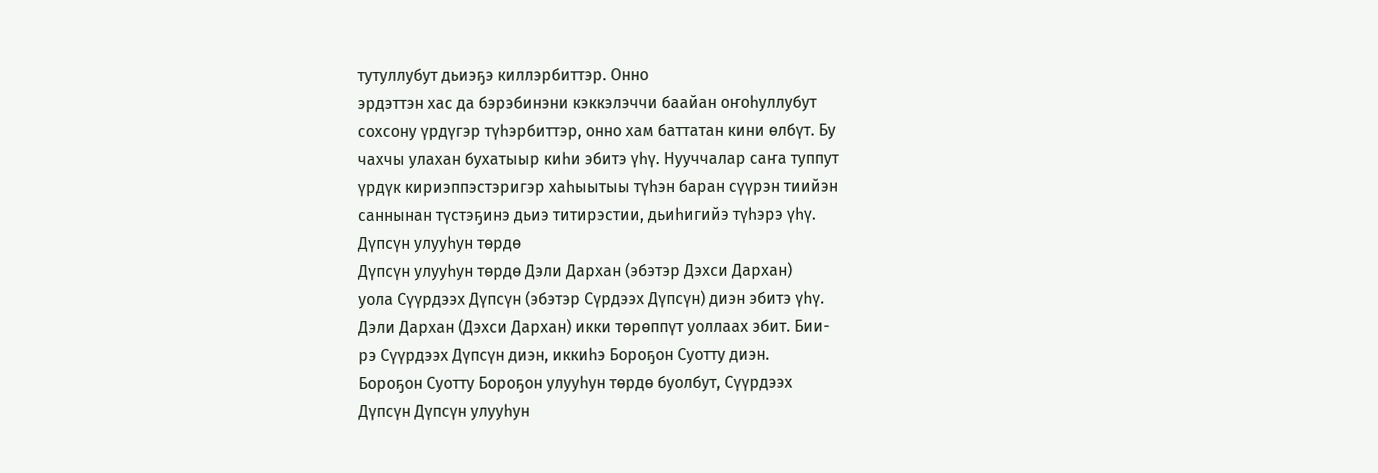тутуллубут дьиэҕэ киллэрбиттэр. Онно
эрдэттэн хас да бэрэбинэни кэккэлэччи баайан оҥоһуллубут
сохсону үрдүгэр түһэрбиттэр, онно хам баттатан кини өлбүт. Бу
чахчы улахан бухатыыр киһи эбитэ үһү. Нууччалар саҥа туппут
үрдүк кириэппэстэригэр хаһыытыы түһэн баран сүүрэн тиийэн
саннынан түстэҕинэ дьиэ титирэстии, дьиһигийэ түһэрэ үһү.
Дүпсүн улууһун төрдө
Дүпсүн улууһун төрдө Дэли Дархан (эбэтэр Дэхси Дархан)
уола Сүүрдээх Дүпсүн (эбэтэр Сүрдээх Дүпсүн) диэн эбитэ үһү.
Дэли Дархан (Дэхси Дархан) икки төрөппүт уоллаах эбит. Бии-
рэ Сүүрдээх Дүпсүн диэн, иккиһэ Бороҕон Суотту диэн.
Бороҕон Суотту Бороҕон улууһун төрдө буолбут, Сүүрдээх
Дүпсүн Дүпсүн улууһун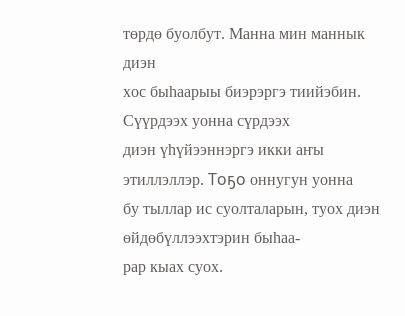төрдө буолбут. Манна мин маннык диэн
хос быһаарыы биэрэргэ тиийэбин. Сүүрдээх уонна сүрдээх
диэн үһүйээннэргэ икки аҥы этиллэллэр. Тоҕо оннугун уонна
бу тыллар ис суолталарын, туох диэн өйдөбүллээхтэрин быһаа-
рар кыах суох.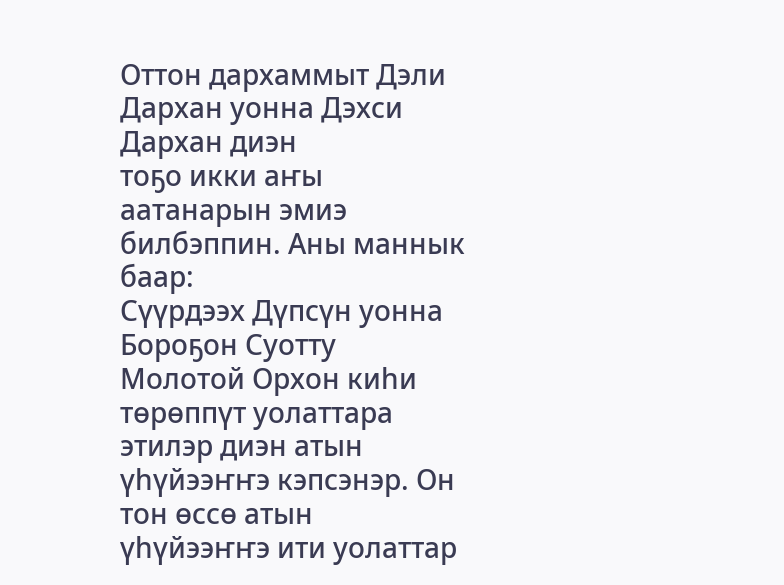Оттон дархаммыт Дэли Дархан уонна Дэхси Дархан диэн
тоҕо икки аҥы аатанарын эмиэ билбэппин. Аны маннык баар:
Сүүрдээх Дүпсүн уонна Бороҕон Суотту Молотой Орхон киһи
төрөппүт уолаттара этилэр диэн атын үһүйээҥҥэ кэпсэнэр. Он
тон өссө атын үһүйээҥҥэ ити уолаттар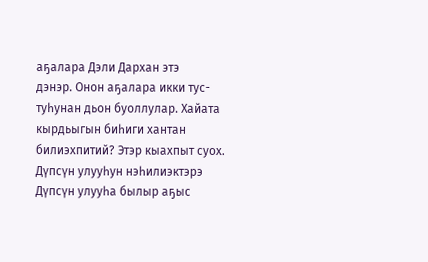аҕалара Дэли Дархан этэ
дэнэр. Онон аҕалара икки тус-туһунан дьон буоллулар. Хайата
кырдьыгын биһиги хантан билиэхпитий? Этэр кыахпыт суох.
Дүпсүн улууһун нэһилиэктэрэ
Дүпсүн улууһа былыр аҕыс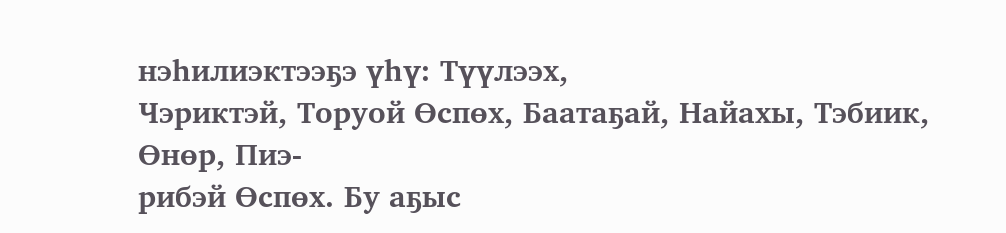нэһилиэктээҕэ үһү: Түүлээх,
Чэриктэй, Торуой Өспөх, Баатаҕай, Найахы, Тэбиик, Өнөр, Пиэ-
рибэй Өспөх. Бу аҕыс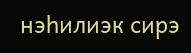нэһилиэк сирэ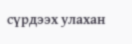сүрдээх улахан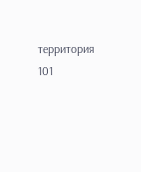территория
101